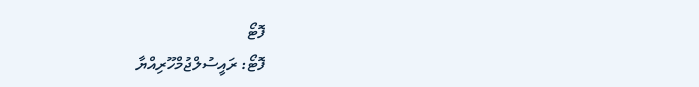ފޮޓޯ
ފޮޓޯ: ރައީސުލްޖުމްހޫރިއްޔާ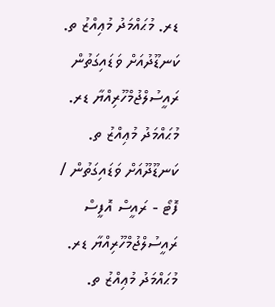ޑރ. މުޙައްމަދު މުޢިއްޒު ތ. ކަނޑޫދުއަށް ވަޑައިގަތުން
ރައީސުލްޖުމްހޫރިއްޔާ ޑރ. މުޙައްމަދު މުޢިއްޒު ތ. ކަނޑޫދޫއަށް ވަޑައިގަތުން / ފޮޓޯ - ރައީސް އޮފީސް
ރައީސުލްޖުމްހޫރިއްޔާ ޑރ. މުޙައްމަދު މުޢިއްޒު ތ.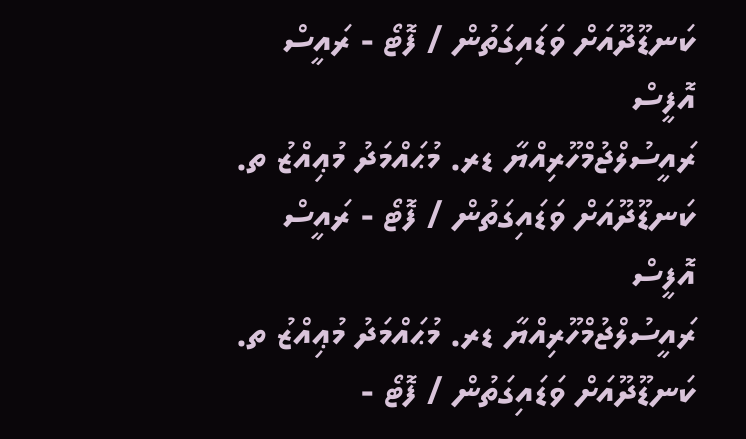ކަނޑޫދޫއަށް ވަޑައިގަތުން / ފޮޓޯ - ރައީސް އޮފީސް
ރައީސުލްޖުމްހޫރިއްޔާ ޑރ. މުޙައްމަދު މުޢިއްޒު ތ. ކަނޑޫދޫއަށް ވަޑައިގަތުން / ފޮޓޯ - ރައީސް އޮފީސް
ރައީސުލްޖުމްހޫރިއްޔާ ޑރ. މުޙައްމަދު މުޢިއްޒު ތ. ކަނޑޫދޫއަށް ވަޑައިގަތުން / ފޮޓޯ -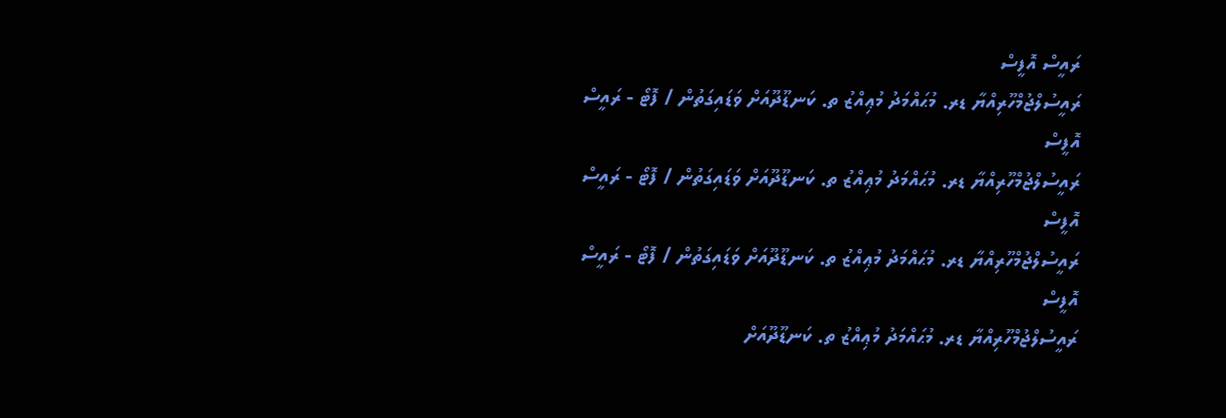ރައީސް އޮފީސް
ރައީސުލްޖުމްހޫރިއްޔާ ޑރ. މުޙައްމަދު މުޢިއްޒު ތ. ކަނޑޫދޫއަށް ވަޑައިގަތުން / ފޮޓޯ - ރައީސް އޮފީސް
ރައީސުލްޖުމްހޫރިއްޔާ ޑރ. މުޙައްމަދު މުޢިއްޒު ތ. ކަނޑޫދޫއަށް ވަޑައިގަތުން / ފޮޓޯ - ރައީސް އޮފީސް
ރައީސުލްޖުމްހޫރިއްޔާ ޑރ. މުޙައްމަދު މުޢިއްޒު ތ. ކަނޑޫދޫއަށް ވަޑައިގަތުން / ފޮޓޯ - ރައީސް އޮފީސް
ރައީސުލްޖުމްހޫރިއްޔާ ޑރ. މުޙައްމަދު މުޢިއްޒު ތ. ކަނޑޫދޫއަށް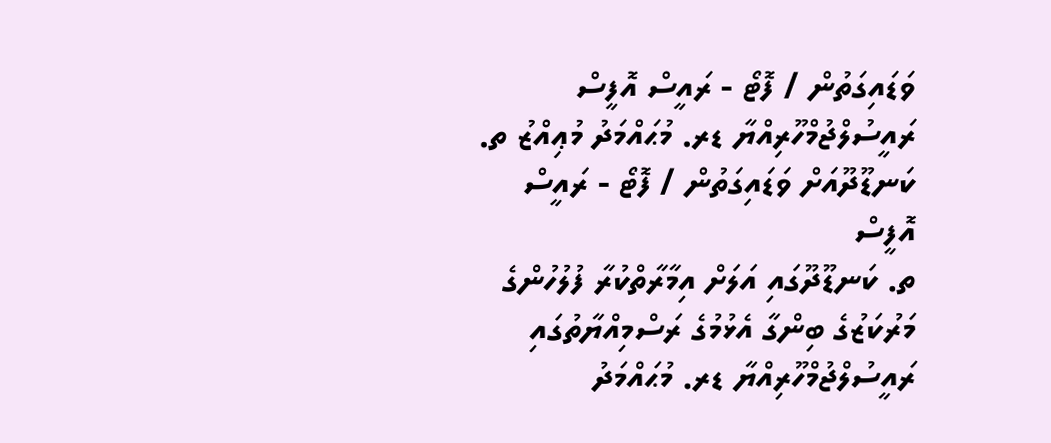ވަޑައިގަތުން / ފޮޓޯ - ރައީސް އޮފީސް
ރައީސުލްޖުމްހޫރިއްޔާ ޑރ. މުޙައްމަދު މުޢިއްޒު ތ. ކަނޑޫދޫއަށް ވަޑައިގަތުން / ފޮޓޯ - ރައީސް އޮފީސް
ތ. ކަނޑޫދޫގައި އަލަށް އިމާރާތްކުރާ ފުލުހުންގެ މަރުކަޒުގެ ބިންގާ އެޅުމުގެ ރަސްމިއްޔާތުގައި ރައީސުލްޖުމްހޫރިއްޔާ ޑރ. މުޙައްމަދު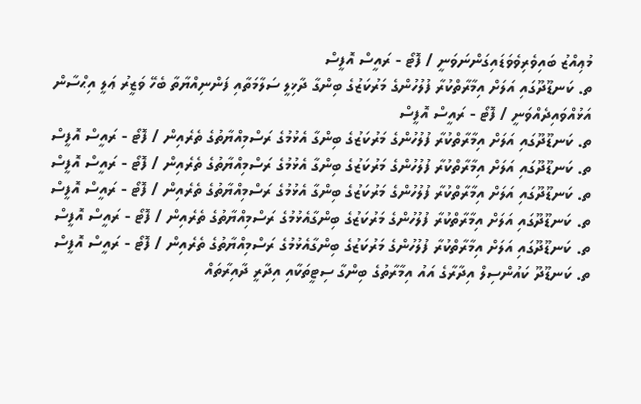މުޢިއްޒު ބައިވެރިވެވަޑައިގަންނަވަނީ / ފޮޓޯ - ރައީސް އޮފީސް
ތ. ކަނޑޫދޫގައި އަލަށް އިމާރާތްކުރާ ފުލުހުންގެ މަރުކަޒުގެ ބިންގާ ދާޚިލީ ސަލާމަތާއި ފަންނިއްޔާތާ ބެހޭ ވަޒީރު ޢަލީ އިޙްސާން އަޅުއްވައިދެއްވަނީ / ފޮޓޯ - ރައީސް އޮފީސް
ތ. ކަނޑޫދޫގައި އަލަށް އިމާރާތްކުރާ ފުލުހުންގެ މަރުކަޒުގެ ބިންގާ އެޅުމުގެ ރަސްމިއްޔާތުގެ ތެރެއިން / ފޮޓޯ - ރައީސް އޮފީސް
ތ. ކަނޑޫދޫގައި އަލަށް އިމާރާތްކުރާ ފުލުހުންގެ މަރުކަޒުގެ ބިންގާ އެޅުމުގެ ރަސްމިއްޔާތުގެ ތެރެއިން / ފޮޓޯ - ރައީސް އޮފީސް
ތ. ކަނޑޫދޫގައި އަލަށް އިމާރާތްކުރާ ފުލުހުންގެ މަރުކަޒުގެ ބިންގާ އެޅުމުގެ ރަސްމިއްޔާތުގެ ތެރެއިން / ފޮޓޯ - ރައީސް އޮފީސް
ތ. ކަނޑޫދޫގައި އަލަށް އިމާރާތްކުރާ ފުލުހުންގެ މަރުކަޒުގެ ބިންގާއެޅުމުގެ ރަސްމިއްޔާތުގެ ތެރެއިން / ފޮޓޯ - ރައީސް އޮފީސް
ތ. ކަނޑޫދޫގައި އަލަށް އިމާރާތްކުރާ ފުލުހުންގެ މަރުކަޒުގެ ބިންގާއެޅުމުގެ ރަސްމިއްޔާތުގެ ތެރެއިން / ފޮޓޯ - ރައީސް އޮފީސް
ތ. ކަނޑޫދޫ ކައުންސިލް އިދާރާގެ އައު އިމާރާތުގެ ބިންގާ ސިޓީތަކާއި އިދާރީ ދާއިރާތައް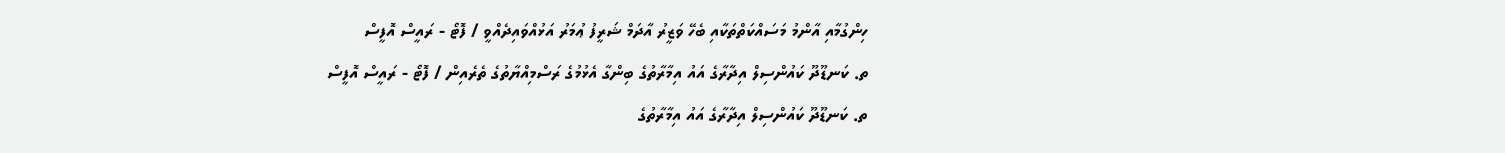ހިންގުމާއި އާންމު މަސައްކަތްތަކާއި ބެހޭ ވަޒީރު އާދަމް ޝަރީފު ޢުމަރު އަޅުއްވައިދެއްވީ / ފޮޓޯ - ރައީސް އޮފީސް
ތ. ކަނޑޫދޫ ކައުންސިލް އިދާރާގެ އައު އިމާރާތުގެ ބިންގާ އެޅުމުގެ ރަސްމިއްޔާތުގެ ތެރެއިން / ފޮޓޯ - ރައީސް އޮފީސް
ތ. ކަނޑޫދޫ ކައުންސިލް އިދާރާގެ އައު އިމާރާތުގެ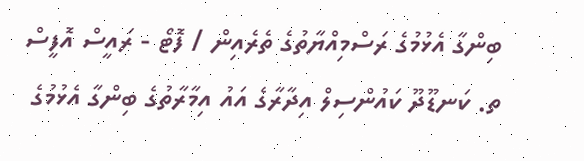ބިންގާ އެޅުމުގެ ރަސްމިއްޔާތުގެ ތެރެއިން / ފޮޓޯ - ރައީސް އޮފީސް
ތ. ކަނޑޫދޫ ކައުންސިލް އިދާރާގެ އައު އިމާރާތުގެ ބިންގާ އެޅުމުގެ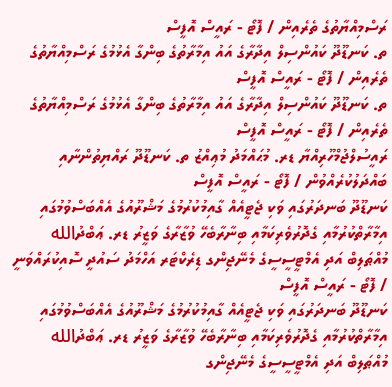ރަސްމިއްޔާތުގެ ތެރެއިން / ފޮޓޯ - ރައީސް އޮފީސް
ތ. ކަނޑޫދޫ ކައުންސިލް އިދާރާގެ އައު އިމާރާތުގެ ބިންގާ އެޅުމުގެ ރަސްމިއްޔާތުގެ ތެރެއިން / ފޮޓޯ - ރައީސް އޮފީސް
ތ. ކަނޑޫދޫ ކައުންސިލް އިދާރާގެ އައު އިމާރާތުގެ ބިންގާ އެޅުމުގެ ރަސްމިއްޔާތުގެ ތެރެއިން / ފޮޓޯ - ރައީސް އޮފީސް
ރައީސުލްޖުމްހޫރިއްޔާ ޑރ. މުޙައްމަދު މުޢިއްޒު ތ. ކަނޑޫދޫ ރައްޔިތުންނާއި ބައްދަލުކުރެއްވުން / ފޮޓޯ - ރައީސް އޮފީސް
ކަނޑޫދޫ ބަނދަރުގައި ވަކި ޖެޓީއެއް ގާއިމުކުރުމުގެ މަޝްރޫއުގެ އެއްބަސްވުމުގައި އިމާރާތްކުރުމާއި ގެދޮރުވެރިކަމާއި ބިނާރާބެހޭ ވުޒާރާގެ ވަޒީރު ޑރ. ޢަބްދުالله މުއްޠަލިބް އަދި އެމްޓީސީސީގެ މެނޭޖިންގ ޑިރެކްޓަރ އަހްމަދު ސައުދީ ސޮއިކުރައްވަނީ / ފޮޓޯ - ރައީސް އޮފީސް
ކަނޑޫދޫ ބަނދަރުގައި ވަކި ޖެޓީއެއް ގާއިމުކުރުމުގެ މަޝްރޫއުގެ އެއްބަސްވުމުގައި އިމާރާތްކުރުމާއި ގެދޮރުވެރިކަމާއި ބިނާރާބެހޭ ވުޒާރާގެ ވަޒީރު ޑރ. ޢަބްދުالله މުއްޠަލިބް އަދި އެމްޓީސީސީގެ މެނޭޖިންގ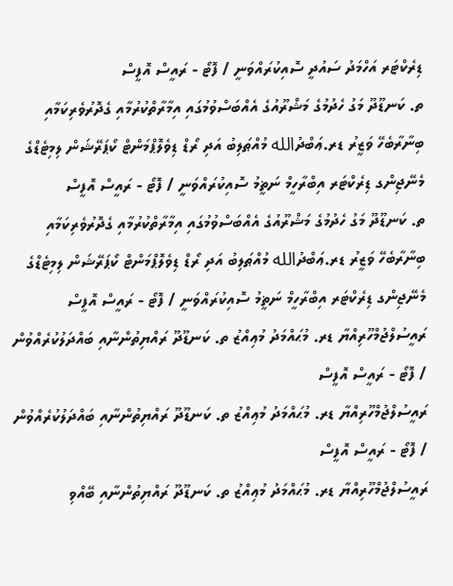ޑިރެކްޓަރ އަހްމަދު ސައުދީ ސޮއިކުރައްވަނީ / ފޮޓޯ - ރައީސް އޮފީސް
ތ. ކަނޑޫދޫ މަގު ހެދުމުގެ މަޝްރޫއުގެ އެއްބަސްވުމުގައި އިމާރާތްކުރުމާއި ގެދޮރުވެރިކަމާއި ބިނާރާބެހޭ ވަޒީރު ޑރ.ޢަބްދުالله މުއްޠަލިބު އަދި ރޯޑް ޑިވެލޮޕްމަންޓް ކޯޕަރޭޝަން ލިމިޓެޑްގެ މެނޭޖިންގ ޑިރެކްޓަރ އިބްރާހީމް ނަޡީމު ސޮއިކުރައްވަނީ / ފޮޓޯ - ރައީސް އޮފީސް
ތ. ކަނޑޫދޫ މަގު ހެދުމުގެ މަޝްރޫއުގެ އެއްބަސްވުމުގައި އިމާރާތްކުރުމާއި ގެދޮރުވެރިކަމާއި ބިނާރާބެހޭ ވަޒީރު ޑރ.ޢަބްދުالله މުއްޠަލިބު އަދި ރޯޑް ޑިވެލޮޕްމަންޓް ކޯޕަރޭޝަން ލިމިޓެޑްގެ މެނޭޖިންގ ޑިރެކްޓަރ އިބްރާހީމް ނަޡީމު ސޮއިކުރައްވަނީ / ފޮޓޯ - ރައީސް އޮފީސް
ރައީސުލްޖުމްހޫރިއްޔާ ޑރ. މުޙައްމަދު މުޢިއްޒު ތ. ކަނޑޫދޫ ރައްޔިތުންނާއި ބައްދަލުކުރެއްވުން / ފޮޓޯ - ރައީސް އޮފީސް
ރައީސުލްޖުމްހޫރިއްޔާ ޑރ. މުޙައްމަދު މުޢިއްޒު ތ. ކަނޑޫދޫ ރައްޔިތުންނާއި ބައްދަލުކުރެއްވުން / ފޮޓޯ - ރައީސް އޮފީސް
ރައީސުލްޖުމްހޫރިއްޔާ ޑރ. މުޙައްމަދު މުޢިއްޒު ތ. ކަނޑޫދޫ ރައްޔިތުންނާއި ބޭއްވި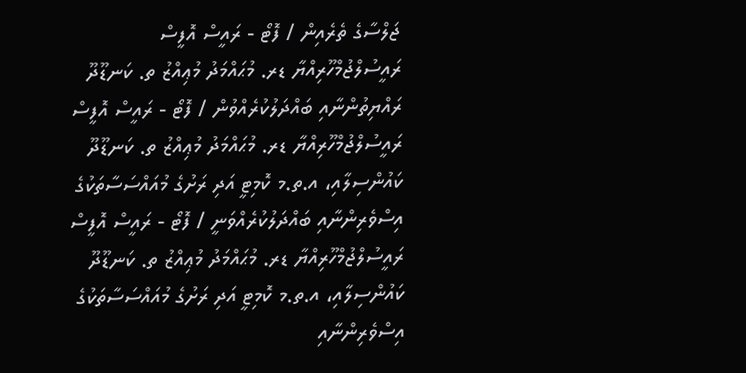ޖަލްސާގެ ތެރެއިން / ފޮޓޯ - ރައީސް އޮފީސް
ރައީސުލްޖުމްހޫރިއްޔާ ޑރ. މުޙައްމަދު މުޢިއްޒު ތ. ކަނޑޫދޫ ރައްޔިތުންނާއި ބައްދަލުކުރެއްވުން / ފޮޓޯ - ރައީސް އޮފީސް
ރައީސުލްޖުމްހޫރިއްޔާ ޑރ. މުޙައްމަދު މުޢިއްޒު ތ. ކަނޑޫދޫ ކައުންސިލާއި، އ.ތ.މ ކޮމިޓީ އަދި ރަށުގެ މުއައްސަސާތަކުގެ އިސްވެރިންނާއި ބައްދަލުކުރެއްވަނީ / ފޮޓޯ - ރައީސް އޮފީސް
ރައީސުލްޖުމްހޫރިއްޔާ ޑރ. މުޙައްމަދު މުޢިއްޒު ތ. ކަނޑޫދޫ ކައުންސިލާއި، އ.ތ.މ ކޮމިޓީ އަދި ރަށުގެ މުއައްސަސާތަކުގެ އިސްވެރިންނާއި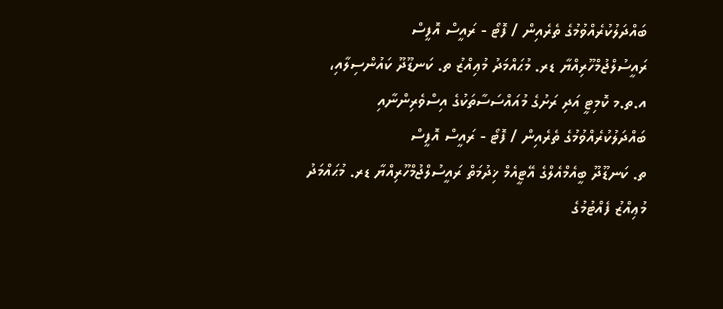ބައްދަލުކުރެއްވުމުގެ ތެރެއިން / ފޮޓޯ - ރައީސް އޮފީސް
ރައީސުލްޖުމްހޫރިއްޔާ ޑރ. މުޙައްމަދު މުޢިއްޒު ތ. ކަނޑޫދޫ ކައުންސިލާއި، އ.ތ.މ ކޮމިޓީ އަދި ރަށުގެ މުއައްސަސާތަކުގެ އިސްވެރިންނާއި ބައްދަލުކުރެއްވުމުގެ ތެރެއިން / ފޮޓޯ - ރައީސް އޮފީސް
ތ. ކަނޑޫދޫ ބީއެމްއެލްގެ އޭޓީއެމް ޚިދުމަތް ރައީސުލްޖުމްހޫރިއްޔާ ޑރ. މުޙައްމަދު މުޢިއްޒު ފެއްޓުމުގެ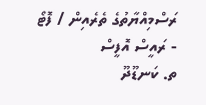ރަސްމިއްޔާތުގެ ތެރެއިން / ފޮޓޯ - ރައީސް އޮފީސް
ތ. ކަނޑޫދޫ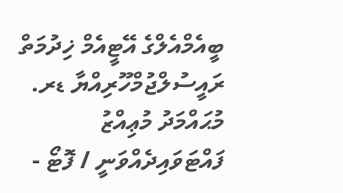ބީއެމްއެލްގެ އޭޓީއެމް ޚިދުމަތް ރައީސުލްޖުމްހޫރިއްޔާ ޑރ. މުޙައްމަދު މުޢިއްޒު ފައްޓަވައިދެއްވަނީ / ފޮޓޯ -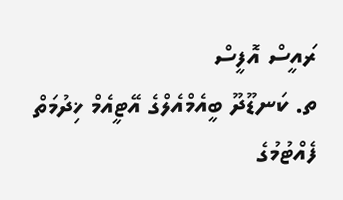ރައީސް އޮފީސް
ތ. ކަނޑޫދޫ ބީއެމްއެލްގެ އޭޓީއެމް ޚިދުމަތް ފެއްޓުމުގެ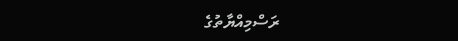ރަސްމިއްޔާތުގެ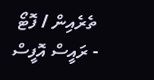ތެރެއިން / ފޮޓޯ - ރައީސް އޮފީސް